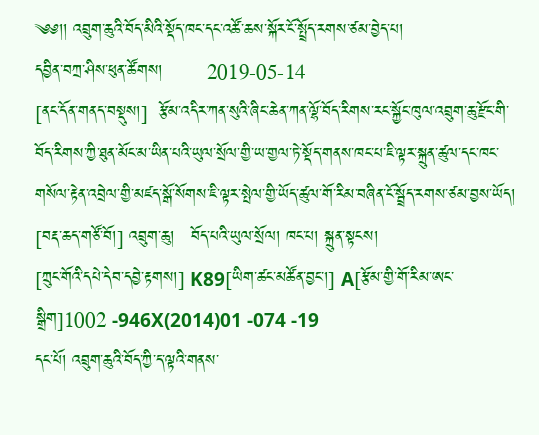༄༅།། འབྲུག་ཆུའི་བོད་མིའི་སྡོད་ཁང་དང་འཚོ་ཆས་སྐོར་ངོ་སྤྲོད་རགས་ཙམ་བྱེད་པ།
དབྱིན་བཀྲ་ཤིས་ཕུན་ཚོགས།        2019-05-14
[ནང་དོན་གནད་བསྡུས།]  རྩོམ་འདིར་ཀན་སུའི་ཞིང་ཆེན་ཀན་ལྷོ་བོད་རིགས་རང་སྐྱོང་ཁུལ་འབྲུག་ཆུ་རྫོང་གི་བོད་རིགས་ཀྱི་ཐུན་མོང་མ་ཡིན་པའི་ཡུལ་སྲོལ་གྱི་ཡ་གྱལ་ཏེ་སྡོད་གནས་ཁང་པ་ཇི་ལྟར་སྐྲུན་ཚུལ་དང་ཁང་གསོལ་རྟེན་འབྲེལ་གྱི་མཛད་སྒོ་སོགས་ཇི་ལྟར་སྤེལ་གྱི་ཡོད་ཚུལ་གོ་རིམ་བཞིན་ངོ་སྦྲོད་རགས་ཙམ་བྱས་ཡོད།
[བརྡ་ཆད་གཙོ་བོ།] འབྲུག་ཆུ།   བོད་པའི་ཡུལ་སྲོལ། ཁང་པ། སྐྲུན་སྟངས།
[ཀྲུང་གོའི་དཔེ་དེབ་དབྱེ་རྟགས།] K89[ཡིག་ཚང་མཚོན་བྱང་།] A[རྩོམ་གྱི་གོ་རིམ་ཨང་སྒྲིག]1002 -946X(2014)01 -074 -19
དང་པོ། འབྲུག་ཆུའི་བོད་ཀྱི་ད་ལྟའི་གནས་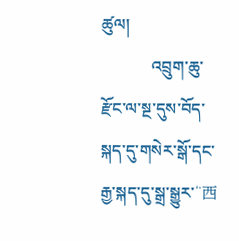ཚུལ།
            འབྲུག་ཆུ་རྫོང་ལ་སྔ་དུས་བོད་སྐད་དུ་གསེར་སྒོ་དང་རྒྱ་སྐད་དུ་སྒྲ་སྒྱུར་“西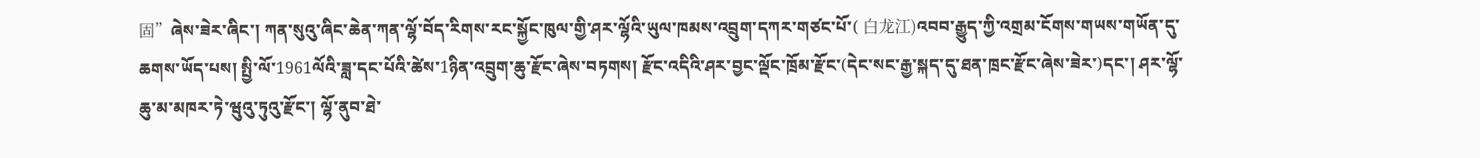固”ཞེས་ཟེར་ཞིང་། ཀན་སུའུ་ཞིང་ཆེན་ཀན་ལྷོ་བོད་རིགས་རང་སྐྱོང་ཁུལ་གྱི་ཤར་ལྷོའི་ཡུལ་ཁམས་འབྲུག་དཀར་གཙང་པོ་( 白龙江)འབབ་རྒྱུད་ཀྱི་འགྲམ་ངོགས་གཡས་གཡོན་དུ་ཆགས་ཡོད་པས། སྤྱི་ལོ་1961ལོའི་ཟླ་དང་པོའི་ཚེས་1ཉིན་འབྲུག་ཆུ་རྫོང་ཞེས་བཏགས། རྫོང་འདིའི་ཤར་བྱང་ལྡོང་ཁྲོམ་རྫོང་(དེང་སང་རྒྱ་སྐད་དུ་ཐན་ཁྲང་རྫོང་ཞེས་ཟེར་)དང་། ཤར་ལྷོ་ཆུ་མ་མཁར་ཏེ་ཝུའུ་ཏུའུ་རྫོང་། ལྷོ་ནུབ་ཐེ་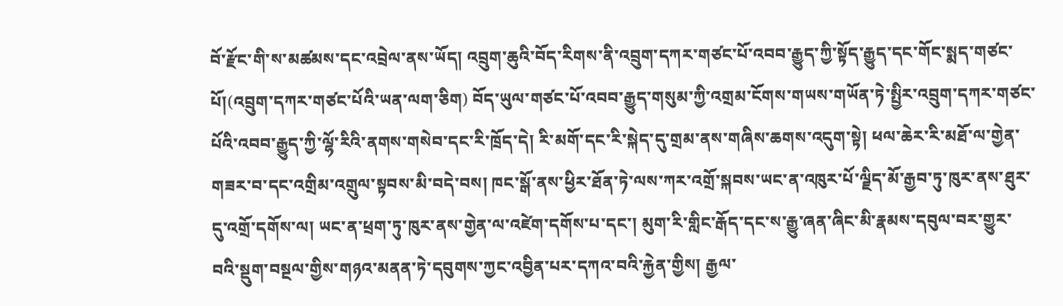བོ་རྫོང་གི་ས་མཚམས་དང་འབྲེལ་ནས་ཡོད། འབྲུག་ཆུའི་བོད་རིགས་ནི་འབྲུག་དཀར་གཙང་པོ་འབབ་རྒྱུད་ཀྱི་སྟོད་རྒྱུད་དང་གོང་སྨད་གཙང་པོ།(འབྲུག་དཀར་གཙང་པོའི་ཡན་ལག་ཅིག) བོད་ཡུལ་གཙང་པོ་འབབ་རྒྱུད་གསུམ་ཀྱི་འགྲམ་ངོགས་གཡས་གཡོན་ཏེ་སྤྱིར་འབྲུག་དཀར་གཙང་པོའི་འབབ་རྒྱུད་ཀྱི་ལྷོ་རིའི་ནགས་གསེབ་དང་རི་ཁྲོད་དེ། རི་མགོ་དང་རི་སྐེད་དུ་གྲམ་ནས་གཞིས་ཆགས་འདུག་སྟེ། ཕལ་ཆེར་རི་མཐོ་ལ་གྱེན་གཟར་བ་དང་འགྲིམ་འགྲུལ་སྟབས་མི་བདེ་བས། ཁང་སྒོ་ནས་ཕྱིར་ཐོན་ཏེ་ལས་ཀར་འགྲོ་སྐབས་ཡང་ན་འཁུར་པོ་ལྗིད་མོ་རྒྱབ་ཏུ་ཁུར་ནས་ཐུར་དུ་འགྲོ་དགོས་ལ། ཡང་ན་ཕྲག་ཏུ་ཁུར་ནས་གྱེན་ལ་འཛེག་དགོས་པ་དང་། མུག་རི་གླིང་རྒོད་དང་ས་རྒྱུ་ཞན་ཞིང་མི་རྣམས་དབུལ་བར་གྱུར་བའི་སྡུག་བསྔལ་གྱིས་གཉའ་མནན་ཏེ་དབུགས་ཀྱང་འབྱིན་པར་དཀའ་བའི་རྐྱེན་གྱིས། རྒྱལ་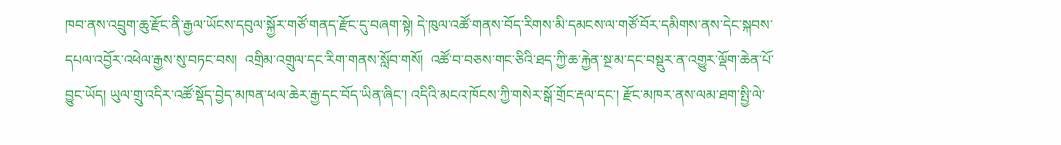ཁབ་ནས་འབྲུག་ཆུ་རྫོང་ནི་རྒྱལ་ཡོངས་དབུལ་སྐྱོར་གཙོ་གནད་རྫོང་དུ་བཞག་སྟེ། དེ་ཁུལ་འཚོ་གནས་བོད་རིགས་མི་དམངས་ལ་གཙོ་བོར་དམིགས་ནས་དེང་སྐབས་དཔལ་འབྱོར་འཕེལ་རྒྱས་སུ་བཏང་བས།  འགྲིམ་འགྲུལ་དང་རིག་གནས་སློབ་གསོ།  འཚོ་བ་བཅས་གང་ཅིའི་ཐད་ཀྱི་ཆ་རྐྱེན་སྔ་མ་དང་བསྡུར་ན་འགྱུར་ལྡོག་ཆེན་པོ་བྱུང་ཡོད། ཡུལ་གྲུ་འདིར་འཚོ་སྡོད་བྱེད་མཁན་ཕལ་ཆེར་རྒྱ་དང་བོད་ཡིན་ཞིང་། འདིའི་མངའ་ཁོངས་ཀྱི་གསེར་སྒོ་གྲོང་རྡལ་དང་། རྫོང་མཁར་ནས་ལམ་ཐག་སྤྱི་ལེ་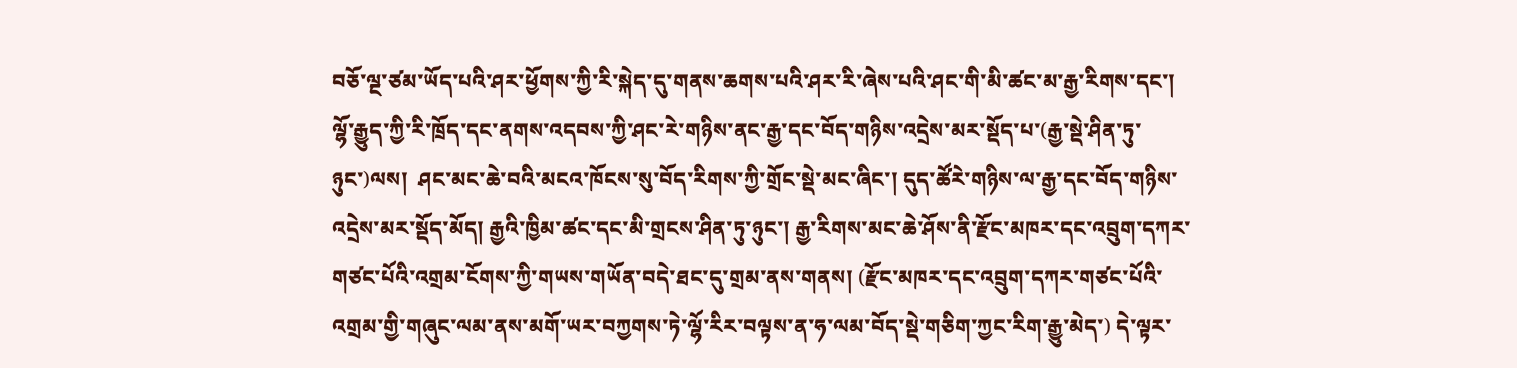བཅོ་ལྔ་ཙམ་ཡོད་པའི་ཤར་ཕྱོགས་ཀྱི་རི་སྐེད་དུ་གནས་ཆགས་པའི་ཤར་རི་ཞེས་པའི་ཤང་གི་མི་ཚང་མ་རྒྱ་རིགས་དང་། ལྷོ་རྒྱུད་ཀྱི་རི་ཁྲོད་དང་ནགས་འདབས་ཀྱི་ཤང་རེ་གཉིས་ནང་རྒྱ་དང་བོད་གཉིས་འདྲེས་མར་སྡོད་པ་(རྒྱ་སྡེ་ཤིན་ཏུ་ཉུང་)ལས།  ཤང་མང་ཆེ་བའི་མངའ་ཁོངས་སུ་བོད་རིགས་ཀྱི་གྲོང་སྡེ་མང་ཞིང་། དུད་ཚོརེ་གཉིས་ལ་རྒྱ་དང་བོད་གཉིས་འདྲེས་མར་སྡོད་མོད། རྒྱའི་ཁྱིམ་ཚང་དང་མི་གྲངས་ཤིན་ཏུ་ཉུང་། རྒྱ་རིགས་མང་ཆེ་ཤོས་ནི་རྫོང་མཁར་དང་འབྲུག་དཀར་གཙང་པོའི་འགྲམ་ངོགས་ཀྱི་གཡས་གཡོན་བདེ་ཐང་དུ་གྲམ་ནས་གནས། (རྫོང་མཁར་དང་འབྲུག་དཀར་གཙང་པོའི་འགྲམ་གྱི་གཞུང་ལམ་ནས་མགོ་ཡར་བཀྱགས་ཏེ་ལྷོ་རིར་བལྟས་ན་ཧ་ལམ་བོད་སྡེ་གཅིག་ཀྱང་རིག་རྒྱུ་མེད་) དེ་ལྟར་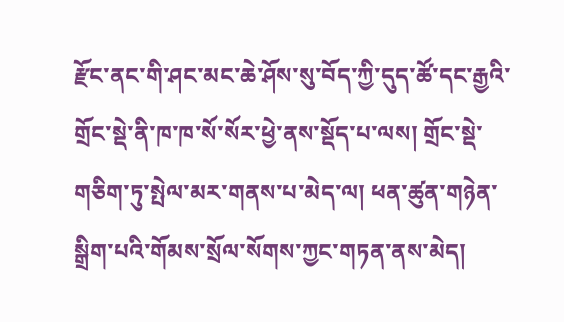རྫོང་ནང་གི་ཤང་མང་ཆེ་ཤོས་སུ་བོད་ཀྱི་དུད་ཚོ་དང་རྒྱའི་གྲོང་སྡེ་ནི་ཁ་ཁ་སོ་སོར་ཕྱེ་ནས་སྡོད་པ་ལས། གྲོང་སྡེ་གཅིག་ཏུ་སྤེལ་མར་གནས་པ་མེད་ལ། ཕན་ཚུན་གཉེན་སྒྲིག་པའི་གོམས་སྲོལ་སོགས་ཀྱང་གཏན་ནས་མེད།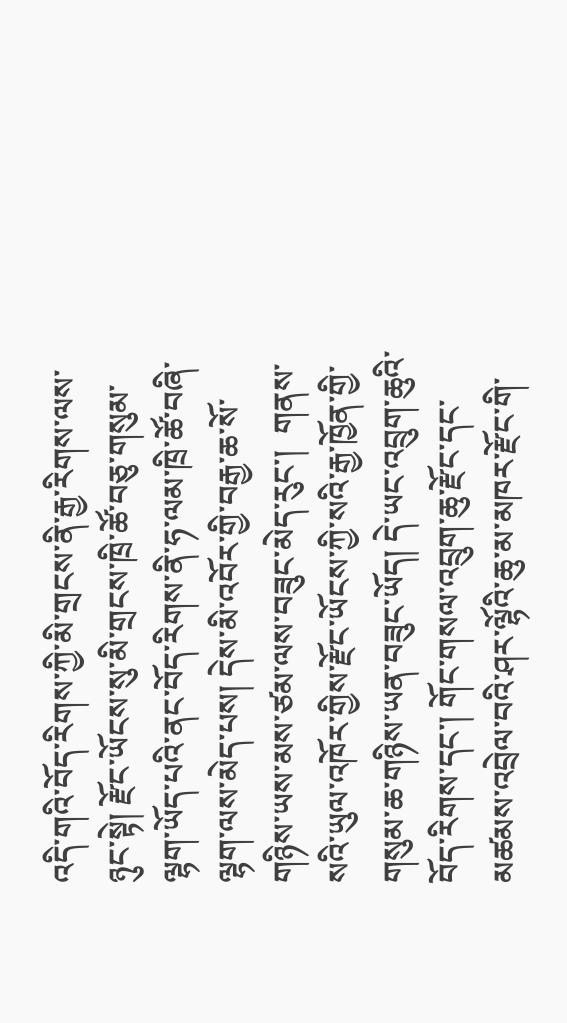འདི་གའི་བོད་རིགས་ཀྱི་མི་གྲངས་ནི་རྒྱ་རིགས་ལས་ཉུང་སྟེ། རྫོང་ཡོངས་སུ་མི་གྲངས་ཁྲི་ཚོ་བཅུ་གསུམ་ལྷག་ཡོད་པའི་ནང་བོད་རིགས་ནི་ཧ་ལམ་ཁྲི་ཚོ་བཞི་ལྷག་ལས་མེད་པས། དེས་མི་འབོར་གྱི་བརྒྱ་ཆ་སོ་གཉིས་ཡས་མས་ཙམ་ལས་བཟུང་མེད་རུང་།  གནས་སའི་ཡུལ་འཁོར་གྱིས་རྫོང་ཡོངས་ཀྱི་སའི་རྒྱ་ཁྱོན་གྱི་གསུམ་ཆ་གཉིས་ཡན་བཟུང་ཡོད། དེ་ཡང་འབྲུག་ཆུའི་བོད་རིགས་དང་། གོང་གསལ་འབྲུག་ཆུ་རྫོང་དང་མཚམས་འབྲེལ་བའི་ཤར་ལྷོའི་ཆུ་མ་མཁར་རྫོང་གི་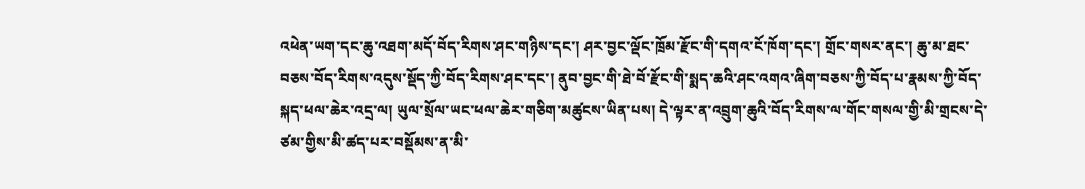འཕེན་ཡག་དང་ཆུ་འཐག་མདོ་བོད་རིགས་ཤང་གཉིས་དང་། ཤར་བྱང་ལྡོང་ཁྲོམ་རྫོང་གི་དགའ་ངོ་ཁོག་དང་། གྲོང་གསར་ནང་། ཆུ་མ་ཐང་བཅས་བོད་རིགས་འདུས་སྡོད་ཀྱི་བོད་རིགས་ཤང་དང་། ནུབ་བྱང་གི་ཐེ་བོ་རྫོང་གི་སྨད་ཆའི་ཤང་འགའ་ཞིག་བཅས་ཀྱི་བོད་པ་རྣམས་ཀྱི་བོད་སྐད་ཕལ་ཆེར་འདྲ་ལ། ཡུལ་སྲོལ་ཡང་ཕལ་ཆེར་གཅིག་མཚུངས་ཡིན་པས། དེ་ལྟར་ན་འབྲུག་ཆུའི་བོད་རིགས་ལ་གོང་གསལ་གྱི་མི་གྲངས་དེ་ཙམ་གྱིས་མི་ཚད་པར་བསྡོམས་ན་མི་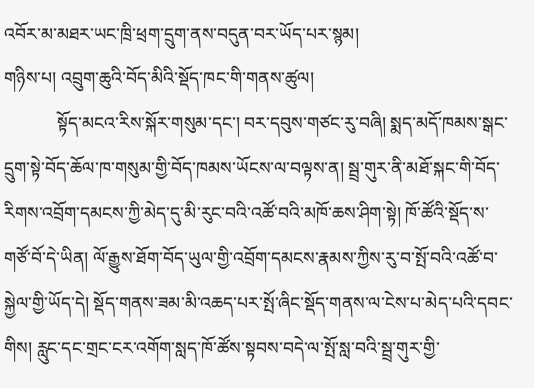འབོར་མ་མཐར་ཡང་ཁྲི་ཕྲག་དྲུག་ནས་བདུན་བར་ཡོད་པར་སྙམ།
གཉིས་པ། འབྲུག་ཆུའི་བོད་མིའི་སྡོད་ཁང་གི་གནས་ཚུལ།
            སྟོད་མངའ་རིས་སྐོར་གསུམ་དང་། བར་དབུས་གཙང་རུ་བཞི། སྨད་མདོ་ཁམས་སྒང་དྲུག་སྟེ་བོད་ཆོལ་ཁ་གསུམ་གྱི་བོད་ཁམས་ཡོངས་ལ་བལྟས་ན། སྦྲ་གུར་ནི་མཐོ་སྐང་གི་བོད་རིགས་འབྲོག་དམངས་ཀྱི་མེད་དུ་མི་རུང་བའི་འཚོ་བའི་མཁོ་ཆས་ཤིག་སྟེ། ཁོ་ཚོའི་སྡོད་ས་གཙོ་བོ་དེ་ཡིན། ལོ་རྒྱུས་ཐོག་བོད་ཡུལ་གྱི་འབྲོག་དམངས་རྣམས་ཀྱིས་རུ་བ་སྤོ་བའི་འཚོ་བ་སྐྱེལ་གྱི་ཡོད་དེ། སྡོད་གནས་ཟམ་མི་འཆད་པར་སྤོ་ཞིང་སྡོད་གནས་ལ་ངེས་པ་མེད་པའི་དབང་གིས། རླུང་དང་གྲང་ངར་འགོག་སླད་ཁོ་ཚོས་སྟབས་བདེ་ལ་སྤོ་སླ་བའི་སྦྲ་གུར་གྱི་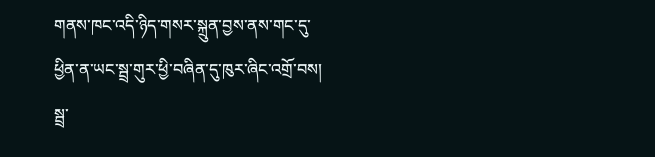གནས་ཁང་འདི་ཉིད་གསར་སྐྲུན་བྱས་ནས་གང་དུ་ཕྱིན་ན་ཡང་སྦྲ་གུར་ཕྱི་བཞིན་དུ་ཁུར་ཞིང་འགྲོ་བས། སྦྲ་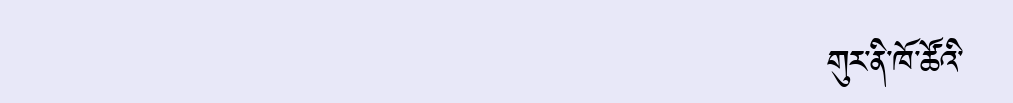གུར་ནི་ཁོ་ཚོའི་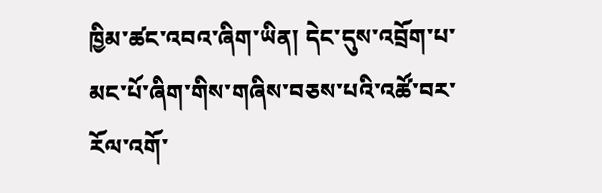ཁྱིམ་ཚང་འབའ་ཞིག་ཡིན། དེང་དུས་འབྲོག་པ་མང་པོ་ཞིག་གིས་གཞིས་བཅས་པའི་འཚོ་བར་རོལ་འགོ་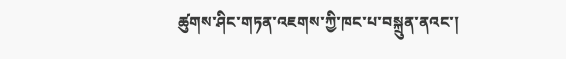ཚུགས་ཤིང་གཏན་འཇགས་ཀྱི་ཁང་པ་བསྐྲུན་ནའང་།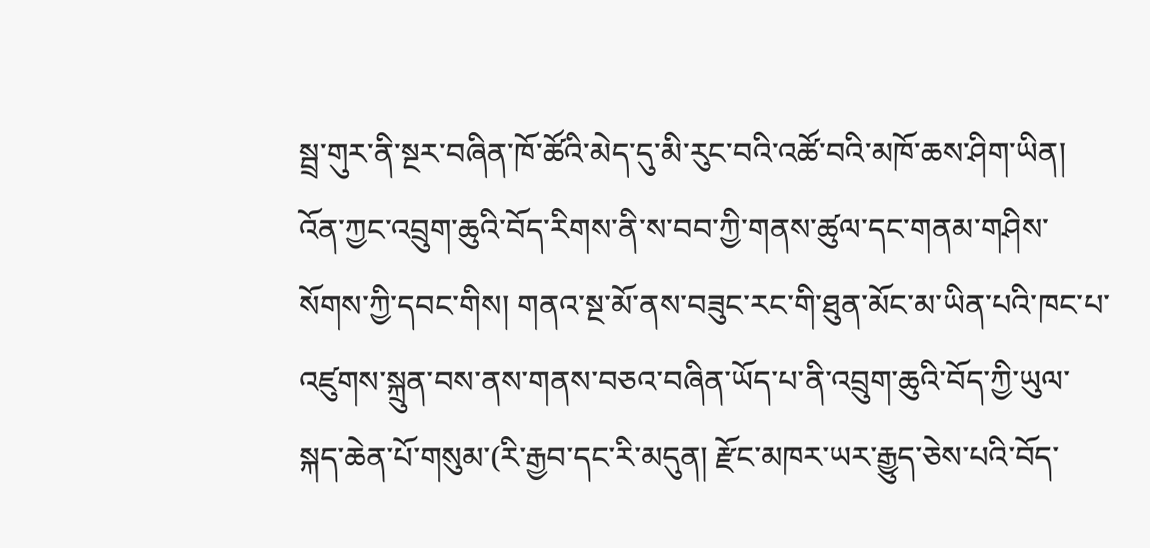སྦྲ་གུར་ནི་སྔར་བཞིན་ཁོ་ཚོའི་མེད་དུ་མི་རུང་བའི་འཚོ་བའི་མཁོ་ཆས་ཤིག་ཡིན། འོན་ཀྱང་འབྲུག་ཆུའི་བོད་རིགས་ནི་ས་བབ་ཀྱི་གནས་ཚུལ་དང་གནམ་གཤིས་སོགས་ཀྱི་དབང་གིས། གནའ་སྔ་མོ་ནས་བཟུང་རང་གི་ཐུན་མོང་མ་ཡིན་པའི་ཁང་པ་འཛུགས་སྐྲུན་བས་ནས་གནས་བཅའ་བཞིན་ཡོད་པ་ནི་འབྲུག་ཆུའི་བོད་ཀྱི་ཡུལ་སྐད་ཆེན་པོ་གསུམ་(རི་རྒྱབ་དང་རི་མདུན། རྫོང་མཁར་ཡར་རྒྱུད་ཅེས་པའི་བོད་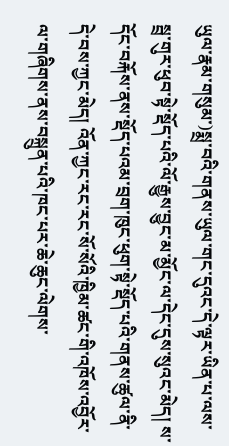ཡུལ་རྣམ་གསུམ་)སྨྲ་བའི་གནས་ཡུལ་གང་དུའང་དེ་ལྟར་ཡིན་པ་ལས་སྦྲ་གུར་ཕུབ་སྟེ་སྡོད་པའི་ལོ་རྒྱུས་བྱུང་མ་མྱོང་ལ་དེང་དུས་སུའང་མེད། ས་དོང་བརྐོས་ནས་སྡོད་པའམ་བྲག་ཁུང་ཕུག་སྟེ་སྡོད་པའི་གནས་ཚུལ་ནི་དེ་བས་ཀྱང་མེད། འོན་ཀྱང་རང་རང་སོ་སོའི་ཁྱིམ་ཚང་གི་འཁོས་འབྱོར་ལ་གཞིགས་ནས་བསྐྲུན་པའི་ཁང་པར་ཆེ་ཆུང་ལེགས་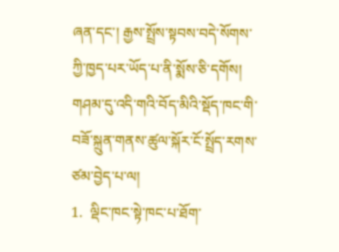ཞན་དང་། རྒྱས་སྤྲོས་སྟབས་བདེ་སོགས་ཀྱི་ཁྱད་པར་ཡོད་པ་ནི་སྨོས་ཅི་དགོས། གཤམ་དུ་འདི་གའི་བོད་མིའི་སྡོད་ཁང་གི་བཟོ་སྐྲུན་གནས་ཚུལ་སྐོར་ངོ་སྤྲོད་རགས་ཙམ་བྱེད་པ་ལ།
1.  ལྡིང་ཁང་སྟེ་ཁང་པ་ཐོག་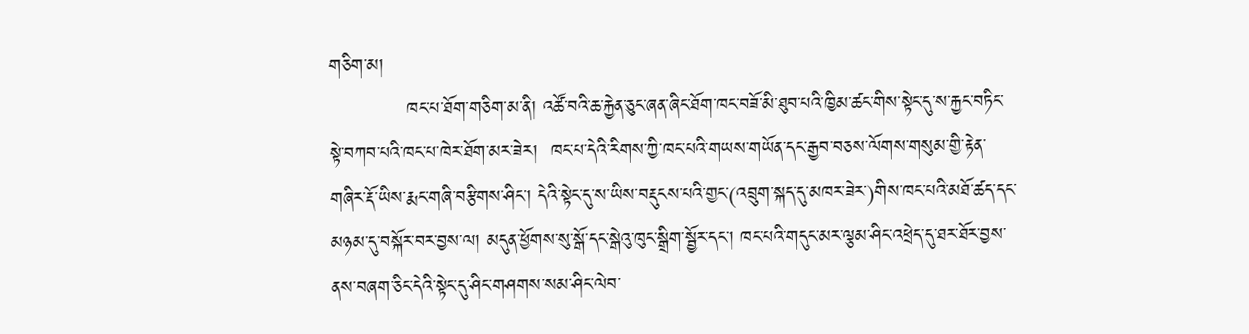གཅིག་མ།
            ཁང་པ་ཐོག་གཅིག་མ་ནི། འཚོ་བའི་ཆ་རྐྱེན་ཅུང་ཞན་ཞིང་ཐོག་ཁང་བཟོ་མི་ཐུབ་པའི་ཁྱིམ་ཚང་གིས་སྟེང་དུ་ས་རྐྱང་བཏིང་སྟེ་བཀབ་པའི་ཁང་པ་ཁེར་ཐོག་མར་ཟེར།  ཁང་པ་དེའི་རིགས་ཀྱི་ཁང་པའི་གཡས་གཡོན་དང་རྒྱབ་བཅས་ལོགས་གསུམ་གྱི་རྟེན་གཞིར་རྡོ་ཡིས་རྨང་གཞི་བརྩིགས་ཤིང་། དེའི་སྟེང་དུ་ས་ཡིས་བརྡུངས་པའི་གྱང་(འབྲུག་སྐད་དུ་མཁར་ཟེར་)གིས་ཁང་པའི་མཐོ་ཚད་དང་མཉམ་དུ་བསྐོར་བར་བྱས་ལ། མདུན་ཕྱོགས་སུ་སྒོ་དང་སྒེའུ་ཁུང་སྒྲིག་སྦྱོར་དང་། ཁང་པའི་གདུང་མར་ལྕམ་ཤིང་འཕྲེད་དུ་ཐར་ཐོར་བྱས་ནས་བཞག་ཅིང་དེའི་སྟེང་དུ་ཤིང་གཤགས་སམ་ཤིང་ལེབ་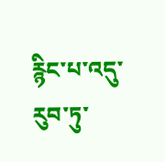རྙིང་པ་འདུ་རུབ་ཏུ་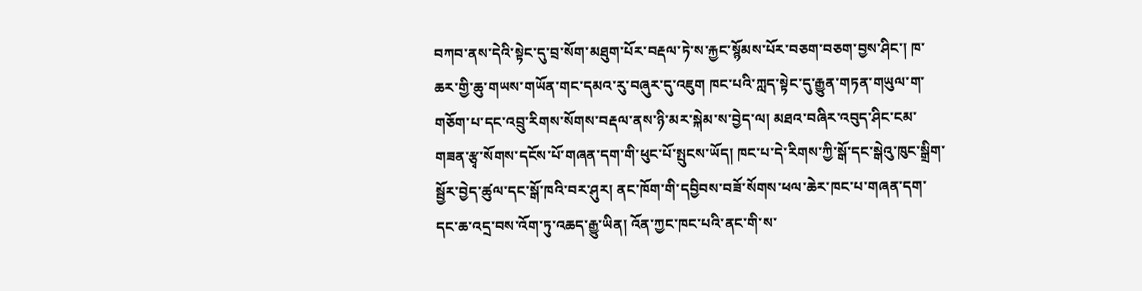བཀབ་ནས་དེའི་སྟེང་དུ་བྲ་སོག་མཐུག་པོར་བརྡལ་ཏེ་ས་རྐྱང་སྙོམས་པོར་བཅག་བཅག་བྱས་ཤིང་། ཁ་ཆར་གྱི་ཆུ་གཡས་གཡོན་གང་དམའ་རུ་བཞུར་དུ་འཇུག ཁང་པའི་ཀླད་སྟེང་དུ་རྒྱུན་གཏན་གཡུལ་ག་གཅོག་པ་དང་འབྲུ་རིགས་སོགས་བརྡལ་ནས་ཉི་མར་སྐེམ་ས་བྱེད་ལ། མཐའ་བཞིར་འབུད་ཤིང་ངམ་གཟན་རྩྭ་སོགས་དངོས་པོ་གཞན་དག་གི་ཕུང་པོ་སྤུངས་ཡོད། ཁང་པ་དེ་རིགས་ཀྱི་སྒོ་དང་སྒེའུ་ཁུང་སྒྲིག་སྦྱོར་བྱེད་ཚུལ་དང་སྒོ་ཁའི་བར་ཤུར། ནང་ཁོག་གི་དབྱིབས་བཟོ་སོགས་ཕལ་ཆེར་ཁང་པ་གཞན་དག་དང་ཆ་འདྲ་བས་འོག་ཏུ་འཆད་རྒྱུ་ཡིན། འོན་ཀྱང་ཁང་པའི་ནང་གི་ས་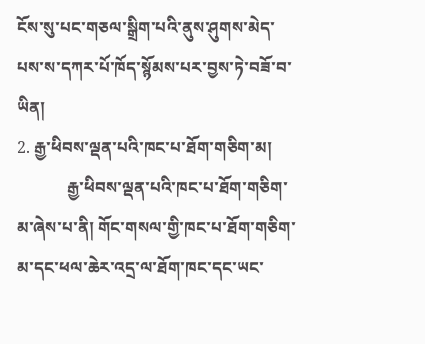ངོས་སུ་པང་གཅལ་སྒྲིག་པའི་ནུས་ཤུགས་མེད་པས་ས་དཀར་པོ་ཁོད་སྙོམས་པར་བྱས་ཏེ་བཟོ་བ་ཡིན།
2. རྒྱ་ཕིབས་ལྡན་པའི་ཁང་པ་ཐོག་གཅིག་མ།
            རྒྱ་ཕིབས་ལྡན་པའི་ཁང་པ་ཐོག་གཅིག་མ་ཞེས་པ་ནི། གོང་གསལ་གྱི་ཁང་པ་ཐོག་གཅིག་མ་དང་ཕལ་ཆེར་འདྲ་ལ་ཐོག་ཁང་དང་ཡང་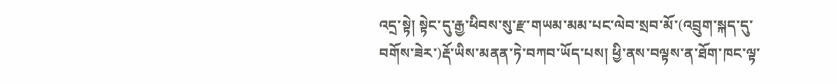འདྲ་སྟེ། སྟེང་དུ་རྒྱ་ཕིབས་སུ་རྫ་གཡམ་མམ་པང་ལེབ་སྲབ་མོ་(འབྲུག་སྐད་དུ་བགོས་ཟེར་)རྡོ་ཡིས་མནན་ཏེ་བཀབ་ཡོད་པས། ཕྱི་ནས་བལྟས་ན་ཐོག་ཁང་ལྟ་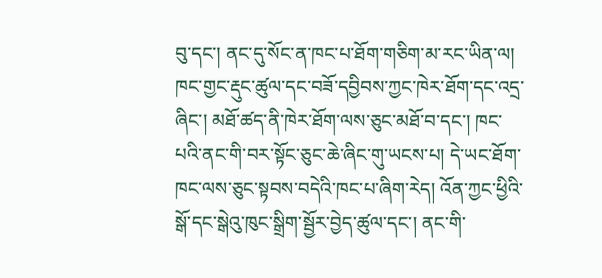བུ་དང་། ནང་དུ་སོང་ན་ཁང་པ་ཐོག་གཅིག་མ་རང་ཡིན་ལ། ཁང་གྱང་རྡུང་ཚུལ་དང་བཟོ་དབྱིབས་ཀྱང་ཁེར་ཐོག་དང་འདྲ་ཞིང་། མཐོ་ཚད་ནི་ཁེར་ཐོག་ལས་ཅུང་མཐོ་བ་དང་། ཁང་པའི་ནང་གི་བར་སྟོང་ཅུང་ཆེ་ཞིང་གུ་ཡངས་པ། དེ་ཡང་ཐོག་ཁང་ལས་ཅུང་སྟབས་བདེའི་ཁང་པ་ཞིག་རེད། འོན་ཀྱང་ཕྱིའི་སྒོ་དང་སྒེའུ་ཁུང་སྒྲིག་སྦྱོར་བྱེད་ཚུལ་དང་། ནང་གི་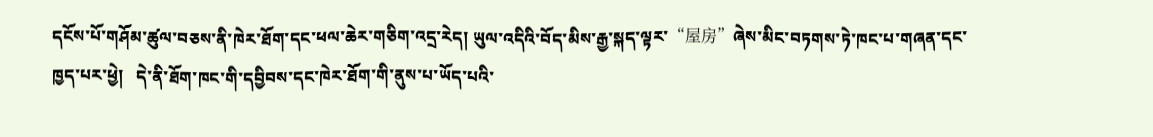དངོས་པོ་གཤོམ་ཚུལ་བཅས་ནི་ཁེར་ཐོག་དང་ཕལ་ཆེར་གཅིག་འདྲ་རེད། ཡུལ་འདིའི་བོད་མིས་རྒྱ་སྐད་ལྟར་“屋房”ཞེས་མིང་བཏགས་ཏེ་ཁང་པ་གཞན་དང་ཁྱད་པར་ཕྱེ།   དེ་ནི་ཐོག་ཁང་གི་དབྱིབས་དང་ཁེར་ཐོག་གི་ནུས་པ་ཡོད་པའི་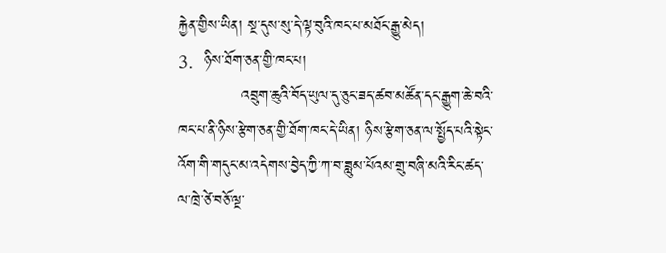རྐྱེན་གྱིས་ཡིན། སྔ་དུས་སུ་དེ་ལྟ་བུའི་ཁང་པ་མཐོང་རྒྱུ་མེད།
3.  ཉིས་ཐོག་ཅན་གྱི་ཁང་པ།
            འབྲུག་ཆུའི་བོད་ཡུལ་དུ་ཅུང་ཟད་ཚབ་མཚོན་དང་རྒྱུག་ཆེ་བའི་ཁང་པ་ནི་ཉིས་རྩེག་ཅན་གྱི་ཐོག་ཁང་དེ་ཡིན། ཉིས་རྩེག་ཅན་ལ་སྤྱོད་པའི་སྟེང་འོག་གི་གདུང་མ་འདེགས་བྱེད་ཀྱི་ཀ་བ་ཟླུམ་པོའམ་གྲུ་བཞི་མའི་རིང་ཚད་ལ་ཁྲེ་ཙེ་བཅོ་ལྔ་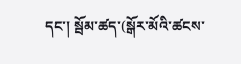དང་། སྦོམ་ཚད་(སྒོར་མོའི་ཚངས་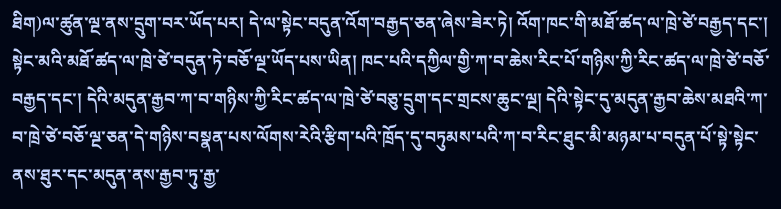ཐིག)ལ་ཚུན་ལྔ་ནས་དྲུག་བར་ཡོད་པར། དེ་ལ་སྟེང་བདུན་འོག་བརྒྱད་ཅན་ཞེས་ཟེར་ཏེ། འོག་ཁང་གི་མཐོ་ཚད་ལ་ཁྲེ་ཙེ་བརྒྱད་དང་། སྟེང་མའི་མཐོ་ཚད་ལ་ཁྲེ་ཙེ་བདུན་ཏེ་བཅོ་ལྔ་ཡོད་པས་ཡིན། ཁང་པའི་དཀྱིལ་གྱི་ཀ་བ་ཆེས་རིང་པོ་གཉིས་ཀྱི་རིང་ཚད་ལ་ཁྲེ་ཙེ་བཅོ་བརྒྱད་དང་། དེའི་མདུན་རྒྱབ་ཀ་བ་གཉིས་ཀྱི་རིང་ཚད་ལ་ཁྲེ་ཙེ་བཅུ་དྲུག་དང་གྲངས་ཆུང་ལྔ། དེའི་སྟེང་དུ་མདུན་རྒྱབ་ཆེས་མཐའི་ཀ་བ་ཁྲེ་ཙེ་བཅོ་ལྔ་ཅན་དེ་གཉིས་བསྣན་པས་ལོགས་རེའི་རྩིག་པའི་ཁྲོད་དུ་བཏུམས་པའི་ཀ་བ་རིང་ཐུང་མི་མཉམ་པ་བདུན་པོ་སྟེ་སྟེང་ནས་ཐུར་དང་མདུན་ནས་རྒྱབ་ཏུ་རྒྱ་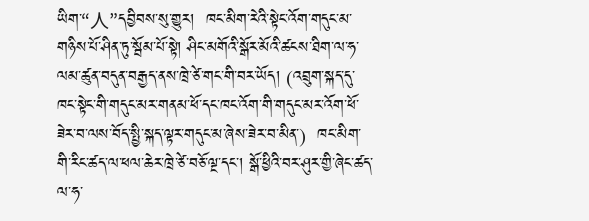ཡིག་“人”དབྱིབས་སུ་གྱུར།  ཁང་མིག་རེའི་སྟེང་འོག་གདུང་མ་གཉིས་པོ་ཤིན་ཏུ་སྦོམ་པོ་སྟེ། ཤིང་མགོའི་སྒོར་མོའི་ཚངས་ཐིག་ལ་ཧ་ལམ་ཚུན་བདུན་བརྒྱད་ནས་ཁྲེ་ཙེ་གང་གི་བར་ཡོད། (འབྲུག་སྐད་དུ་ཁང་སྟེང་གི་གདུང་མར་གནམ་ཕོ་དང་ཁང་འོག་གི་གདུང་མར་འོག་ཕོ་ཟེར་བ་ལས་བོད་སྤྱི་སྐད་ལྟར་གདུང་མ་ཞེས་ཟེར་བ་མིན་)  ཁང་མིག་གི་རིང་ཚད་ལ་ཕལ་ཆེར་ཁྲེ་ཙེ་བཅོ་ལྔ་དང་། སྒོ་ཕྱིའི་བར་ཤུར་གྱི་ཞེང་ཚད་ལ་ཧ་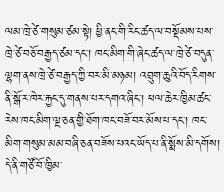ལམ་ཁྲེ་ཙེ་གསུམ་ཙམ་སྟེ། ཕྱི་ནང་གི་རིང་ཚད་ལ་བསྡོམས་པས་ཁྲེ་ཙེ་བཅོ་བརྒྱད་ཙམ་དང་། ཁང་མིག་གི་ཞེང་ཚད་ལ་ཁྲེ་ཙེ་བདུན་ལྷག་ནས་ཁྲེ་ཙེ་བརྒྱད་ཀྱི་བར་མི་མཉམ། འབྲུག་ཆུའི་བོད་རིགས་ནི་སྒོ་ར་ཁེར་རྐྱང་དུ་གནས་པར་དགའ་ཞིང་། ཕལ་ཆེར་ཁྱིམ་ཚང་རེས་ཁང་མིག་ལྔ་ཅན་གྱི་ཐོག་ཁང་བཟོ་བར་མོས་པ་དང་། ཁང་མིག་གསུམ་མམ་བཞི་ཅན་བཟོས་པའང་ཡོད་པ་ནི་སྨོས་མི་དགོས། དེ་ནི་གཙོ་བོ་ཁྱིམ་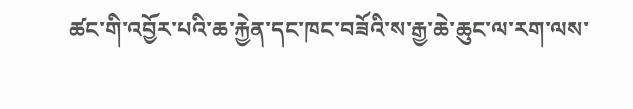ཚང་གི་འབྱོར་པའི་ཆ་རྐྱེན་དང་ཁང་བཟོའི་ས་རྒྱ་ཆེ་ཆུང་ལ་རག་ལས་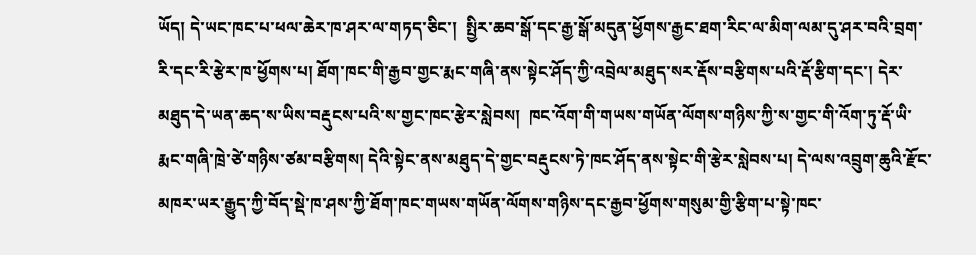ཡོད། དེ་ཡང་ཁང་པ་ཕལ་ཆེར་ཁ་ཤར་ལ་གཏད་ཅིང་།  སྤྱིར་ཆབ་སྒོ་དང་རྒྱ་སྒོ་མདུན་ཕྱོགས་རྒྱང་ཐག་རིང་ལ་མིག་ལམ་དུ་ཤར་བའི་བྲག་རི་དང་རི་རྩེར་ཁ་ཕྱོགས་པ། ཐོག་ཁང་གི་རྒྱབ་གྱང་རྨང་གཞི་ནས་སྟེང་ཤོད་ཀྱི་འབྲེལ་མཐུད་སར་རྡོས་བརྩིགས་པའི་རྡོ་རྩིག་དང་། དེར་མཐུད་དེ་ཡན་ཆད་ས་ཡིས་བརྡུངས་པའི་ས་གྱང་ཁང་རྩེར་སླེབས།  ཁང་འོག་གི་གཡས་གཡོན་ལོགས་གཉིས་ཀྱི་ས་གྱང་གི་འོག་ཏུ་རྡོ་ཡི་རྨང་གཞི་ཁྲེ་ཙེ་གཉིས་ཙམ་བརྩིགས། དེའི་སྟེང་ནས་མཐུད་དེ་གྱང་བརྡུངས་ཏེ་ཁང་ཤོད་ནས་སྟེང་གི་རྩེར་སླེབས་པ། དེ་ལས་འབྲུག་ཆུའི་རྫོང་མཁར་ཡར་རྒྱུད་ཀྱི་བོད་སྡེ་ཁ་ཤས་ཀྱི་ཐོག་ཁང་གཡས་གཡོན་ལོགས་གཉིས་དང་རྒྱབ་ཕྱོགས་གསུམ་གྱི་རྩིག་པ་སྟེ་ཁང་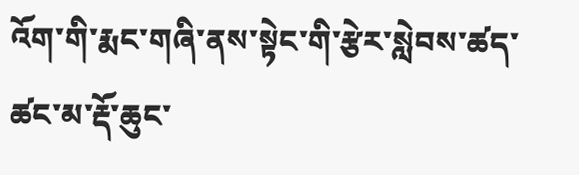འོག་གི་རྨང་གཞི་ནས་སྟེང་གི་རྩེར་སླེབས་ཚད་ཚང་མ་རྡོ་ཆུང་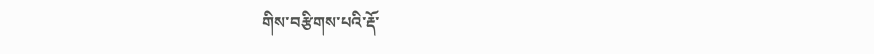གིས་བརྩིགས་པའི་རྡོ་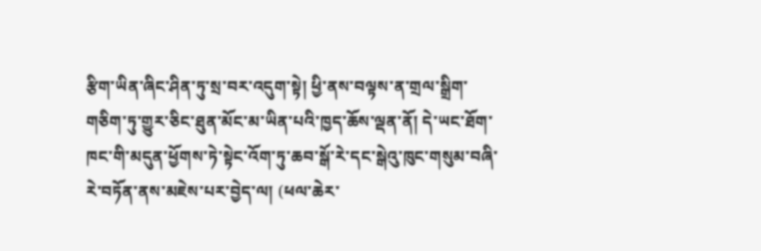རྩིག་ཡིན་ཞིང་ཤིན་ཏུ་སྲ་བར་འདུག་སྟེ། ཕྱི་ནས་བལྟས་ན་གྲལ་སྒྲིག་གཅིག་ཏུ་གྱུར་ཅིང་ཐུན་མོང་མ་ཡིན་པའི་ཁྱད་ཆོས་ལྡན་ནོ། དེ་ཡང་ཐོག་ཁང་གི་མདུན་ཕྱོགས་ཏེ་སྟེང་འོག་ཏུ་ཆབ་སྒོ་རེ་དང་སྒེའུ་ཁུང་གསུམ་བཞི་རེ་བཏོན་ནས་མཇེས་པར་བྱེད་ལ། (ཕལ་ཆེར་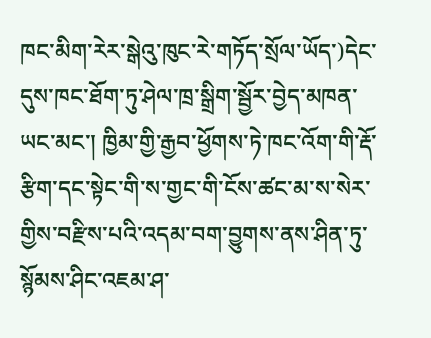ཁང་མིག་རེར་སྒེའུ་ཁུང་རེ་གཏོད་སྲོལ་ཡོད་)དེང་དུས་ཁང་ཐོག་ཏུ་ཤེལ་ཁྲ་སྒྲིག་སྦྱོར་བྱེད་མཁན་ཡང་མང་། ཁྱིམ་གྱི་རྒྱབ་ཕྱོགས་ཏེ་ཁང་འོག་གི་རྡོ་རྩིག་དང་སྟེང་གི་ས་གྱང་གི་ངོས་ཚང་མ་ས་སེར་གྱིས་བརྫིས་པའི་འདམ་བག་བྱུགས་ནས་ཤིན་ཏུ་སྙོམས་ཤིང་འཇམ་ཤ་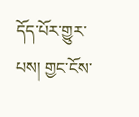དོད་པོར་གྱུར་པས། གྱང་ངོས་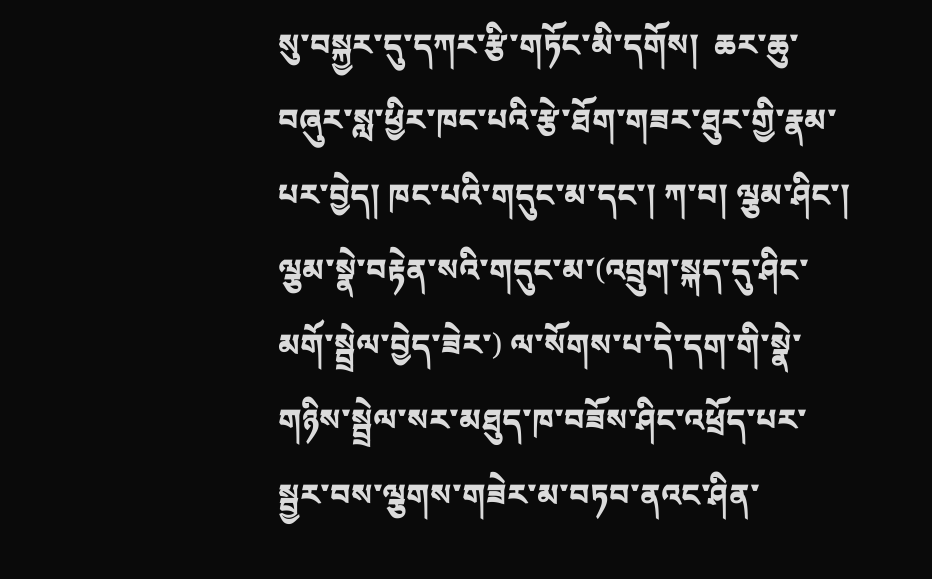སུ་བསྐྱར་དུ་དཀར་རྩི་གཏོང་མི་དགོས།  ཆར་ཆུ་བཞུར་སླ་ཕྱིར་ཁང་པའི་རྩེ་ཐོག་གཟར་ཐུར་གྱི་རྣམ་པར་བྱེད། ཁང་པའི་གདུང་མ་དང་། ཀ་བ། ལྕམ་ཤིང་། ལྕམ་སྣེ་བརྟེན་སའི་གདུང་མ་(འབྲུག་སྐད་དུ་ཤིང་མགོ་སྦྲེལ་བྱེད་ཟེར་) ལ་སོགས་པ་དེ་དག་གི་སྣེ་གཉིས་སྦྲེལ་སར་མཐུད་ཁ་བཟོས་ཤིང་འཕྲོད་པར་སྦྱར་བས་ལྕགས་གཟེར་མ་བཏབ་ནའང་ཤིན་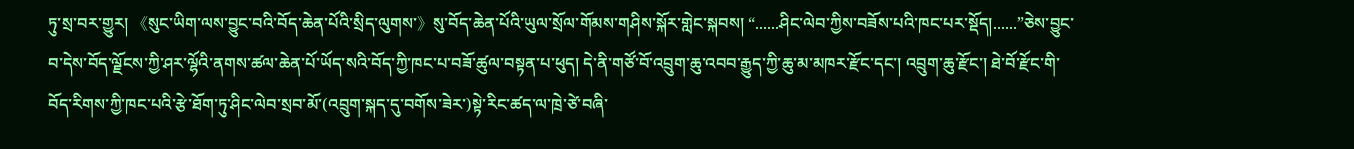ཏུ་སྲ་བར་གྱུར། 《སུང་ཡིག་ལས་བྱུང་བའི་བོད་ཆེན་པོའི་སྲིད་ལུགས་》སུ་བོད་ཆེན་པོའི་ཡུལ་སྲོལ་གོམས་གཤིས་སྐོར་གླེང་སྐབས། “......ཤིང་ལེབ་ཀྱིས་བཟོས་པའི་ཁང་པར་སྡོད།......”ཅེས་བྱུང་བ་དེས་བོད་ལྗོངས་ཀྱི་ཤར་ལྷོའི་ནགས་ཚལ་ཆེན་པོ་ཡོད་སའི་བོད་ཀྱི་ཁང་པ་བཟོ་ཚུལ་བསྟན་པ་ཕུད། དེ་ནི་གཙོ་བོ་འབྲུག་ཆུ་འབབ་རྒྱུད་ཀྱི་ཆུ་མ་མཁར་རྫོང་དང་། འབྲུག་ཆུ་རྫོང་། ཐེ་བོ་རྫོང་གི་བོད་རིགས་ཀྱི་ཁང་པའི་རྩེ་ཐོག་ཏུ་ཤིང་ལེབ་སྲབ་མོ་(འབྲུག་སྐད་དུ་བགོས་ཟེར་)སྟེ་རིང་ཚད་ལ་ཁྲེ་ཙེ་བཞི་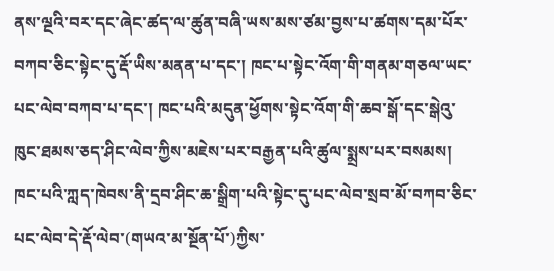ནས་ལྔའི་བར་དང་ཞེང་ཚད་ལ་ཚུན་བཞི་ཡས་མས་ཙམ་བྱས་པ་ཚགས་དམ་པོར་བཀབ་ཅིང་སྟེང་དུ་རྡོ་ཡིས་མནན་པ་དང་། ཁང་པ་སྟེང་འོག་གི་གནམ་གཅལ་ཡང་པང་ལེབ་བཀབ་པ་དང་། ཁང་པའི་མདུན་ཕྱོགས་སྟེང་འོག་གི་ཆབ་སྒོ་དང་སྒེའུ་ཁུང་ཐམས་ཅད་ཤིང་ལེབ་ཀྱིས་མཇེས་པར་བརྒྱན་པའི་ཚུལ་སྨྲས་པར་བསམས། ཁང་པའི་ཀླད་ཁེབས་ནི་དྲབ་ཤིང་ཆ་སྒྲིག་པའི་སྟེང་དུ་པང་ལེབ་སྲབ་མོ་བཀབ་ཅིང་པང་ལེབ་དེ་རྡོ་ལེབ་(གཡའ་མ་སྔོན་པོ་)ཀྱིས་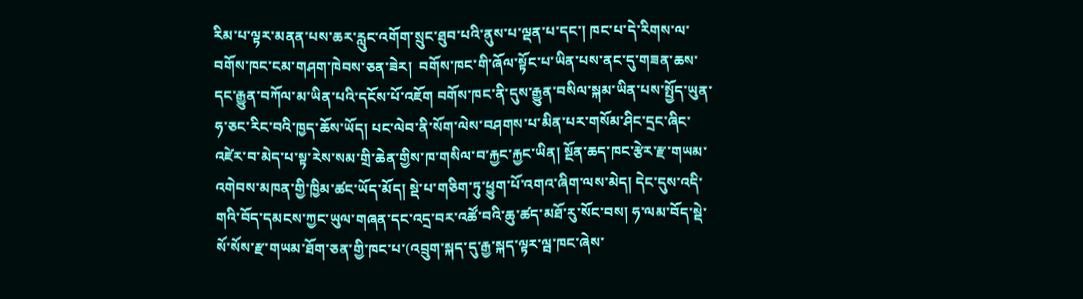རིམ་པ་ལྟར་མནན་པས་ཆར་རླུང་འགོག་སྲུང་ཐུབ་པའི་ནུས་པ་ལྡན་པ་དང་། ཁང་པ་དེ་རིགས་ལ་བགོས་ཁང་ངམ་གཤག་ཁེབས་ཅན་ཟེར།  བགོས་ཁང་གི་ཞོལ་སྟོང་པ་ཡིན་པས་ནང་དུ་གཟན་ཆས་དང་རྒྱུན་བཀོལ་མ་ཡིན་པའི་དངོས་པོ་འཇོག བགོས་ཁང་ནི་དུས་རྒྱུན་བསིལ་སྐམ་ཡིན་པས་སྤྱོད་ཡུན་ཧ་ཅང་རིང་བའི་ཁྱད་ཆོས་ཡོད། པང་ལེབ་ནི་སོག་ལེས་བཤགས་པ་མིན་པར་གསོམ་ཤིང་དྲང་ཞིང་འཛེར་བ་མེད་པ་སྟ་རེས་སམ་གྲི་ཆེན་གྱིས་ཁ་གསིལ་བ་རྐྱང་རྐྱང་ཡིན། སྔོན་ཆད་ཁང་རྩེར་རྫ་གཡམ་འགེབས་མཁན་གྱི་ཁྱིམ་ཚང་ཡོད་མོད། སྡེ་པ་གཅིག་ཏུ་ཕྱུག་པོ་འགའ་ཞིག་ལས་མེད། དེང་དུས་འདི་གའི་བོད་དམངས་ཀྱང་ཡུལ་གཞན་དང་འདྲ་བར་འཚོ་བའི་ཆུ་ཚད་མཐོ་རུ་སོང་བས། ཧ་ལམ་བོད་སྡེ་སོ་སོས་རྫ་གཡམ་ཐོག་ཅན་གྱི་ཁང་པ་(འབྲུག་སྐད་དུ་རྒྱ་སྐད་ལྟར་ལྦ་ཁང་ཞེས་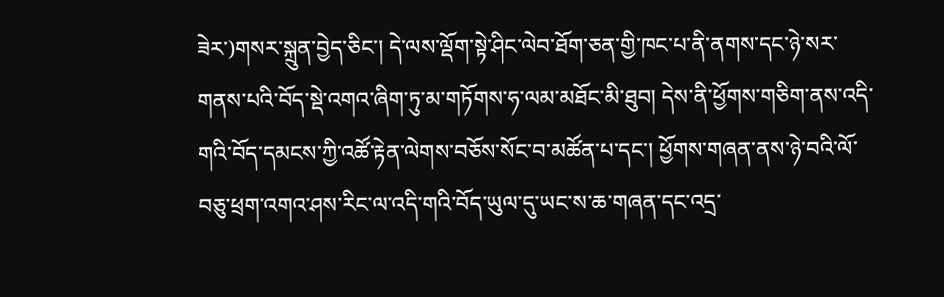ཟེར་)གསར་སྐྲུན་བྱེད་ཅིང་། དེ་ལས་ལྡོག་སྟེ་ཤིང་ལེབ་ཐོག་ཅན་གྱི་ཁང་པ་ནི་ནགས་དང་ཉེ་སར་གནས་པའི་བོད་སྡེ་འགའ་ཞིག་ཏུ་མ་གཏོགས་ཧ་ལམ་མཐོང་མི་ཐུབ། དེས་ནི་ཕྱོགས་གཅིག་ནས་འདི་གའི་བོད་དམངས་ཀྱི་འཚོ་རྟེན་ལེགས་བཅོས་སོང་བ་མཚོན་པ་དང་། ཕྱོགས་གཞན་ནས་ཉེ་བའི་ལོ་བཅུ་ཕྲག་འགའ་ཤས་རིང་ལ་འདི་གའི་བོད་ཡུལ་དུ་ཡང་ས་ཆ་གཞན་དང་འདྲ་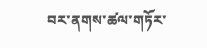བར་ནགས་ཚལ་གཏོར་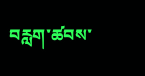བརླག་ཚབས་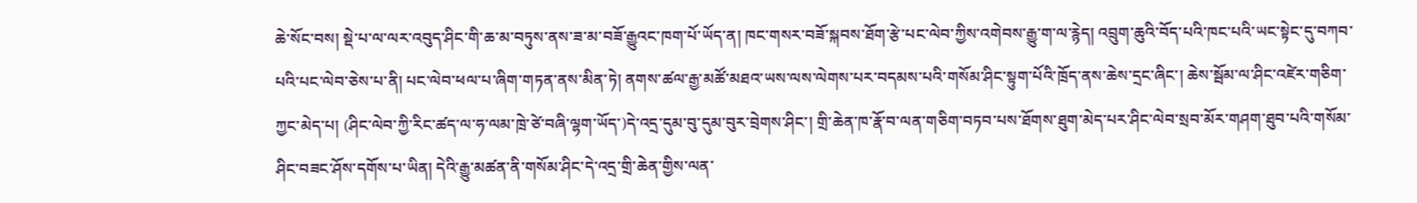ཆེ་སོང་བས། སྡེ་པ་ལ་ལར་འབུད་ཤིང་གི་ཆ་མ་བཏུས་ནས་ཟ་མ་བཟོ་རྒྱུའང་ཁག་པོ་ཡོད་ན། ཁང་གསར་བཟོ་སྐབས་ཐོག་རྩེ་པང་ལེབ་ཀྱིས་འགེབས་རྒྱུ་ག་ལ་རྙེད། འབྲུག་ཆུའི་བོད་པའི་ཁང་པའི་ཡང་སྟེང་དུ་བཀབ་པའི་པང་ལེབ་ཅེས་པ་ནི། པང་ལེབ་ཕལ་པ་ཞིག་གཏན་ནས་མིན་ཏེ། ནགས་ཚལ་རྒྱ་མཚོ་མཐའ་ཡས་ལས་ལེགས་པར་བདམས་པའི་གསོམ་ཤིང་སྟུག་པོའི་ཁྲོད་ནས་ཆེས་དྲང་ཞིང་། ཆེས་སྦོམ་ལ་ཤིང་འཛེར་གཅིག་ཀྱང་མེད་པ། (ཤིང་ལེབ་ཀྱི་རིང་ཚད་ལ་ཧ་ལམ་ཁྲེ་ཙེ་བཞི་ལྷག་ཡོད་)དེ་འདྲ་དུམ་བུ་དུམ་བུར་བྲེགས་ཤིང་། གྲི་ཆེན་ཁ་རྣོ་བ་ལན་གཅིག་བཏབ་པས་ཐོགས་ཐུག་མེད་པར་ཤིང་ལེབ་སྲབ་མོར་གཤག་ཐུབ་པའི་གསོམ་ཤིང་བཟང་ཤོས་དགོས་པ་ཡིན། དེའི་རྒྱུ་མཚན་ནི་གསོམ་ཤིང་དེ་འདྲ་གྲི་ཆེན་གྱིས་ལན་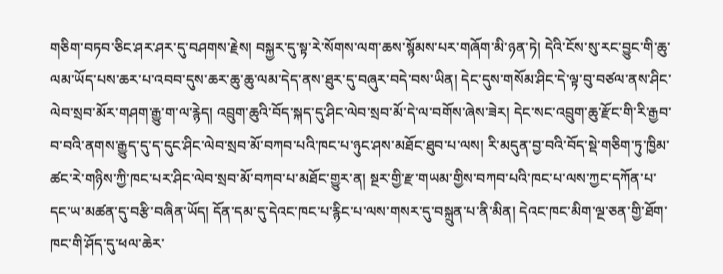གཅིག་བཏབ་ཅིང་ཤར་ཤར་དུ་བཤགས་རྗེས། བསྐྱར་དུ་སྟ་རེ་སོགས་ལག་ཆས་སྙོམས་པར་གཞོག་མི་ཉན་ཏེ། དེའི་ངོས་སུ་རང་བྱུང་གི་ཆུ་ལམ་ཡོད་པས་ཆར་པ་འབབ་དུས་ཆར་ཆུ་ཆུ་ལམ་དེད་ནས་ཐུར་དུ་བཞུར་བདེ་བས་ཡིན། དེང་དུས་གསོམ་ཤིང་དེ་ལྟ་བུ་བཙལ་ནས་ཤིང་ལེབ་སྲབ་མོར་གཤག་རྒྱུ་ག་ལ་རྙེད། འབྲུག་ཆུའི་བོད་སྐད་དུ་ཤིང་ལེབ་སྲབ་མོ་དེ་ལ་བགོས་ཞེས་ཟེར། དེང་སང་འབྲུག་ཆུ་རྫོང་གི་རི་རྒྱབ་བ་བའི་ནགས་རྒྱུད་དུ་ད་དུང་ཤིང་ལེབ་སྲབ་མོ་བཀབ་པའི་ཁང་པ་ཉུང་ཤས་མཐོང་ཐུབ་པ་ལས། རི་མདུན་བྱ་བའི་བོད་སྡེ་གཅིག་ཏུ་ཁྱིམ་ཚང་རེ་གཉིས་ཀྱི་ཁང་པར་ཤིང་ལེབ་སྲབ་མོ་བཀབ་པ་མཐོང་གྱུར་ན། སྔར་གྱི་རྫ་གཡམ་གྱིས་བཀབ་པའི་ཁང་པ་ལས་ཀྱང་དཀོན་པ་དང་ཡ་མཚན་དུ་བརྩི་བཞིན་ཡོད། དོན་དམ་དུ་དེའང་ཁང་པ་རྙིང་པ་ལས་གསར་དུ་བསྐྲུན་པ་ནི་མིན། དེའང་ཁང་མིག་ལྔ་ཅན་གྱི་ཐོག་ཁང་གི་ཤོད་དུ་ཕལ་ཆེར་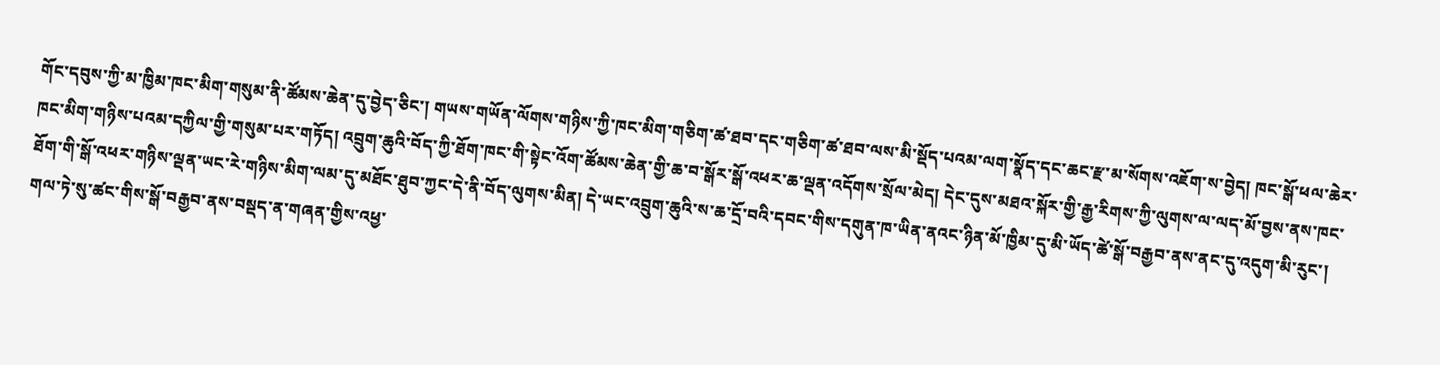གོང་དབུས་ཀྱི་མ་ཁྱིམ་ཁང་མིག་གསུམ་ནི་ཚོམས་ཆེན་དུ་བྱེད་ཅིང་། གཡས་གཡོན་ལོགས་གཉིས་ཀྱི་ཁང་མིག་གཅིག་ཚ་ཐབ་དང་གཅིག་ཚ་ཐབ་ལས་མི་སྡོད་པའམ་ལག་སྣོད་དང་ཆང་རྫ་མ་སོགས་འཇོག་ས་བྱེད། ཁང་སྒོ་ཕལ་ཆེར་ཁང་མིག་གཉིས་པའམ་དཀྱིལ་གྱི་གསུམ་པར་གཏོད། འབྲུག་ཆུའི་བོད་ཀྱི་ཐོག་ཁང་གི་སྟེང་འོག་ཚོམས་ཆེན་གྱི་ཆ་བ་སྒོར་སྒོ་འཕར་ཆ་ལྡན་འདོགས་སྲོལ་མེད། དེང་དུས་མཐའ་སྐོར་གྱི་རྒྱ་རིགས་ཀྱི་ལུགས་ལ་ལད་མོ་བྱས་ནས་ཁང་ཐོག་གི་སྒོ་འཕར་གཉིས་ལྡན་ཡང་རེ་གཉིས་མིག་ལམ་དུ་མཐོང་ཐུབ་ཀྱང་དེ་ནི་བོད་ལུགས་མིན། དེ་ཡང་འབྲུག་ཆུའི་ས་ཆ་དྲོ་བའི་དབང་གིས་དགུན་ཁ་ཡིན་ནའང་ཉིན་མོ་ཁྱིམ་དུ་མི་ཡོད་ཚེ་སྒོ་བརྒྱབ་ནས་ནང་དུ་འདུག་མི་རུང་། གལ་ཏེ་སུ་ཚང་གིས་སྒོ་བརྒྱབ་ནས་བསྡད་ན་གཞན་གྱིས་འཕྱ་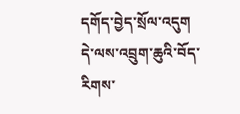དགོད་བྱེད་སྲོལ་འདུག དེ་ལས་འབྲུག་ཆུའི་བོད་རིགས་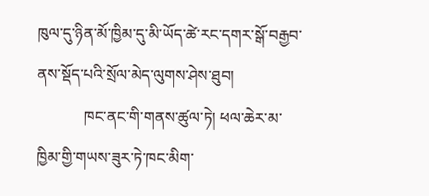ཁུལ་དུ་ཉིན་མོ་ཁྱིམ་དུ་མི་ཡོད་ཚེ་རང་དགར་སྒོ་བརྒྱབ་ནས་སྡོད་པའི་སྲོལ་མེད་ལུགས་ཤེས་ཐུབ།
            ཁང་ནང་གི་གནས་ཚུལ་ཏེ། ཕལ་ཆེར་མ་ཁྱིམ་གྱི་གཡས་ཟུར་ཏེ་ཁང་མིག་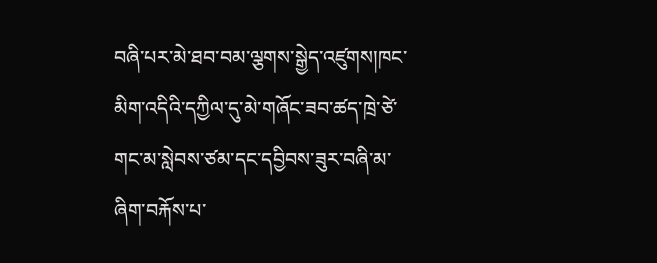བཞི་པར་མེ་ཐབ་བམ་ལྕགས་སྒྱེད་འཛུགས།ཁང་མིག་འདིའི་དཀྱིལ་དུ་མེ་གཞོང་ཟབ་ཚད་ཁྲེ་ཙེ་གང་མ་སླེབས་ཙམ་དང་དབྱིབས་ཟུར་བཞི་མ་ཞིག་བརྐོས་པ་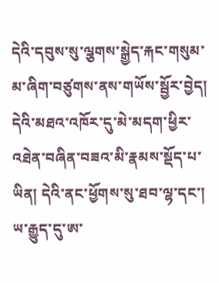དེའི་དབུས་སུ་ལྕགས་སྒྱེད་རྐང་གསུམ་མ་ཞིག་བཙུགས་ནས་གཡོས་སྦྱོར་བྱེད། དེའི་མཐའ་འཁོར་དུ་མེ་མདག་ཕྱིར་འཐེན་བཞིན་བཟའ་མི་རྣམས་སྡོད་པ་ཡིན། དེའི་ནང་ཕྱོགས་སུ་ཐབ་ལྷ་དང་། ཡ་རྒྱུད་དུ་ཨ་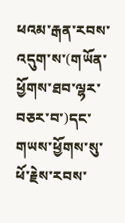ཕའམ་རྒན་རབས་འདུག་ས་(གཡོན་ཕྱོགས་ཐབ་ལྷར་བཅར་བ་)དང་གཡས་ཕྱོགས་སུ་ཕོ་རྗེས་རབས་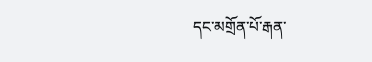དང་མགྲོན་པོ་རྒན་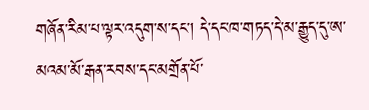གཞོན་རིམ་པ་ལྟར་འདུག་ས་དང་། དེ་དང་ཁ་གཏད་དེ་མ་རྒྱུད་དུ་ཨ་མའམ་མོ་རྒན་རབས་དང་མགྲོན་པོ་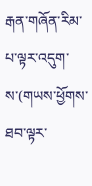རྒན་གཞོན་རིམ་པ་ལྟར་འདུག་ས་(གཡས་ཕྱོགས་ཐབ་ལྟར་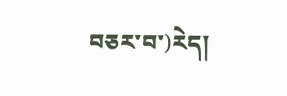བཅར་བ་)རེད།